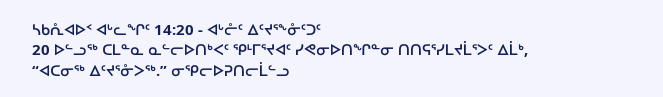ᓴᑲᕅᐊᐅᑉ ᐊᒡᓚᖏᑦ 14:20 - ᐊᒡᓔᑦ ᐃᑦᔪᕐᖕᓁᑦᑐᑦ
20 ᐅᓪᓗᖅ ᑕᒪᓐᓇ ᓇᓪᓕᐅᑎᒃᐸᑦ ᕿᒻᒥᕐᔪᐊᑦ ᓯᕙᓂᐅᑎᖏᓐᓂ ᑎᑎᕋᕐᓯᒪᔪᒫᕐᐳᑦ ᐃᒫᒃ, “ᐊᑕᓂᖅ ᐃᑦᔪᕐᓁᐳᖅ.” ᓂᕿᓕᐅᕈᑎᓕᒫᓪᓗ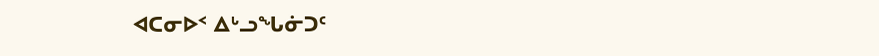ᐊᑕᓂᐅᑉ ᐃᒡᓗᖓᓃᑐᑦ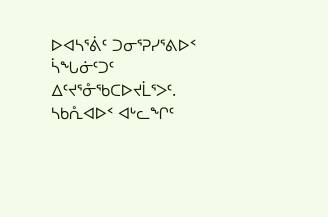ᐅᐊᓴᕐᕖᑦ ᑐᓂᕐᕈᓯᕐᕕᐅᑉ ᓵᖓᓃᑦᑐᑦ ᐃᑦᔪᕐᓁᖃᑕᐅᔪᒫᕐᐳᑦ.
ᓴᑲᕅᐊᐅᑉ ᐊᒡᓚᖏᑦ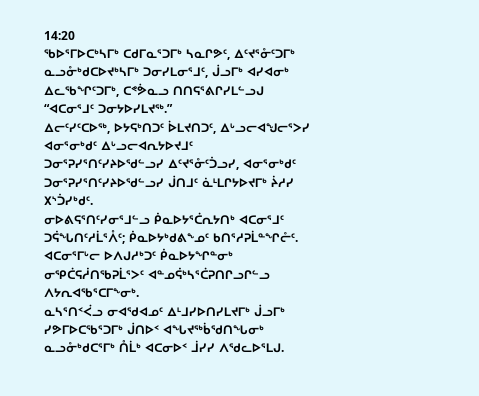14:20
ᖃᐅᕐᒥᐅᑕᒃᓴᒥᒃ ᑕᑯᒥᓇᕐᑐᒥᒃ ᓴᓇᒋᕗᑦ, ᐃᑦᔪᕐᓁᑦᑐᒥᒃ ᓇᓗᓁᒃᑯᑕᐅᔪᒃᓴᒥᒃ ᑐᓂᓯᒪᓂᕐᒧᑦ, ᒎᓗᒥᒃ ᐊᓯᐊᓂᒃ ᐃᓚᖃᖏᑦᑐᒥᒃ, ᑕᕝᕘᓇᓗ ᑎᑎᕋᕐᕕᒋᓯᒪᓪᓗᒍ “ᐊᑕᓂᕐᒧᑦ ᑐᓂᔭᐅᓯᒪᔪᖅ.”
ᐃᓕᑦᓯᑦᑕᐅᖅ, ᐅᔭᕋᒃᑎᑐᑦ ᐆᒪᔪᑎᑐᑦ, ᐃᒡᓗᓕᐊᖑᓕᕐᐳᓯ ᐊᓂᕐᓂᒃᑯᑦ ᐃᒡᓗᓕᐊᕆᔭᐅᔪᒧᑦ ᑐᓂᕐᕈᓯᕐᑎᑦᓯᔨᐅᖁᓪᓗᓯ ᐃᑦᔪᕐᓁᑦᑑᓗᓯ, ᐊᓂᕐᓂᒃᑯᑦ ᑐᓂᕐᕈᓯᕐᑎᑦᓯᔨᐅᖁᓪᓗᓯ ᒎᑎᒧᑦ ᓈᒻᒪᒋᔭᐅᔪᒥᒃ ᔩᓱᓯ ᙭ᔅᑑᓯᒃᑯᑦ.
ᓂᐅᕕᕋᕐᑎᑦᓯᓂᕐᒧᓪᓗ ᑮᓇᐅᔭᕐᑖᕆᔭᑎᒃ ᐊᑕᓂᕐᒧᑦ ᑐᕌᖓᑎᑦᓱᒫᕐᐰᑦ; ᑮᓇᐅᔭᒃᑯᕕᖕᓄᑦ ᑲᑎᕐᓱᕈᒫᓐᖏᓔᑦ. ᐊᑕᓂᕐᒥᒡᓕ ᐅᐱᒍᓱᒃᑐᑦ ᑮᓇᐅᔭᖏᓐᓂᒃ ᓂᕿᑖᕋᓲᑎᖃᕈᒫᕐᐳᑦ ᐊᓐᓄᕌᒃᓴᕐᑖᕈᑎᒋᓗᒋᓪᓗ ᐱᔭᕆᐊᖃᕐᑕᒥᖕᓂᒃ.
ᓇᓴᕐᑎᑉᐹᓗ ᓂᐊᖁᐊᓄᑦ ᐃᒻᒧᓯᐅᑎᓯᒪᔪᒥᒃ ᒎᓗᒥᒃ ᓯᕗᒥᐅᑕᖃᕐᑐᒥᒃ ᒎᑎᐅᑉ ᐊᖓᔪᖅᑳᖁᑎᖓᓂᒃ ᓇᓗᓁᒃᑯᑕᕐᒥᒃ ᑍᒫᒃ ᐊᑕᓂᐅᑉ ᒨᓯᓯ ᐱᖁᓚᐅᕐᒪᒍ.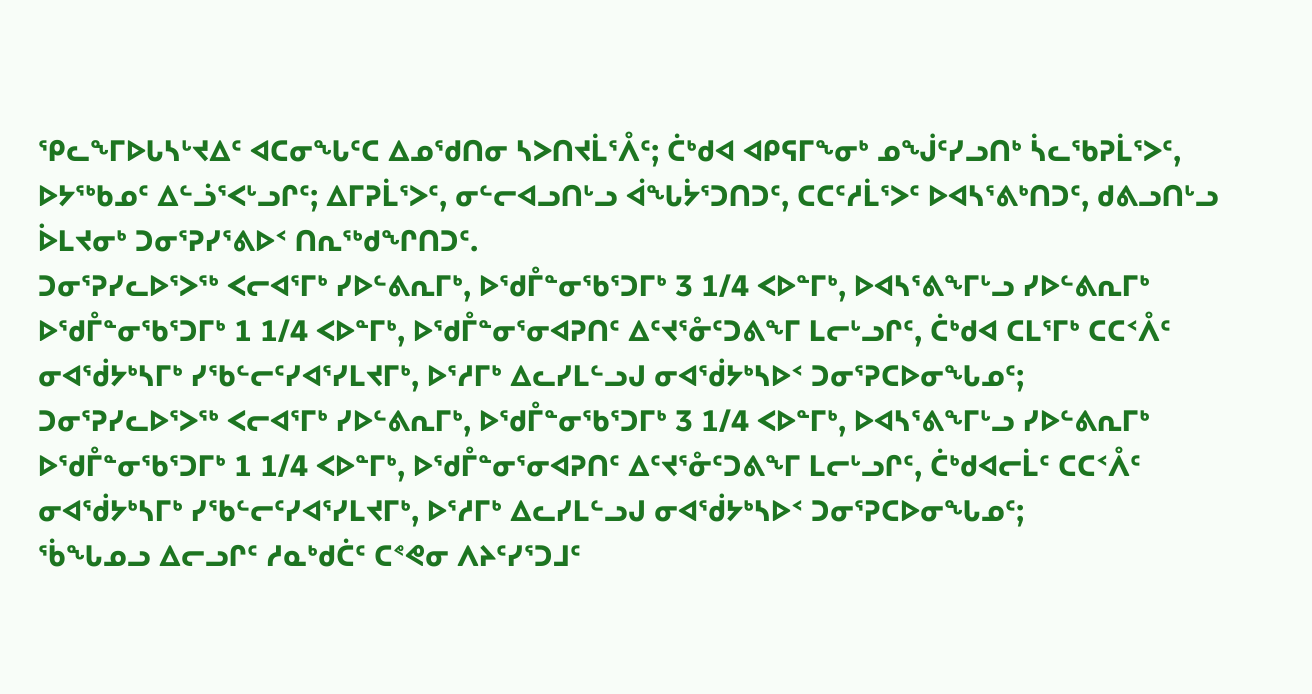ᕿᓚᖕᒥᐅᒐᓴᒡᔪᐃᑦ ᐊᑕᓂᖓᑦᑕ ᐃᓄᖁᑎᓂ ᓴᐳᑎᔪᒫᕐᐰᑦ; ᑖᒃᑯᐊ ᐊᑭᕋᒥᖕᓂᒃ ᓄᖒᑦᓯᓗᑎᒃ ᓵᓚᖃᕈᒫᕐᐳᑦ, ᐅᔭᖅᑲᓄᑦ ᐃᓪᓘᕐᐸᒡᓗᒋᑦ; ᐃᒥᕈᒫᕐᐳᑦ, ᓂᓪᓕᐊᓗᑎᒡᓗ ᐋᖓᔮᕐᑐᑎᑐᑦ, ᑕᑕᑦᓱᒫᕐᐳᑦ ᐅᐊᓴᕐᕕᒃᑎᑐᑦ, ᑯᕕᓗᑎᒡᓗ ᐆᒪᔪᓂᒃ ᑐᓂᕐᕈᓯᕐᕕᐅᑉ ᑎᕆᖅᑯᖏᑎᑐᑦ.
ᑐᓂᕐᕈᓯᓚᐅᕐᐳᖅ ᐸᓕᐊᕐᒥᒃ ᓯᐅᓪᕕᕆᒥᒃ, ᐅᖁᒤᓐᓂᖃᕐᑐᒥᒃ 3 1/4 ᐸᐅᓐᒥᒃ, ᐅᐊᓴᕐᕕᖕᒥᒡᓗ ᓯᐅᓪᕕᕆᒥᒃ ᐅᖁᒤᓐᓂᖃᕐᑐᒥᒃ 1 1/4 ᐸᐅᓐᒥᒃ, ᐅᖁᒤᓐᓂᕐᓂᐊᕈᑎᑦ ᐃᑦᔪᕐᓁᑦᑐᕕᖕᒥ ᒪᓕᒡᓗᒋᑦ, ᑖᒃᑯᐊ ᑕᒪᕐᒥᒃ ᑕᑕᑉᐰᑦ ᓂᐊᖂᔭᒃᓴᒥᒃ ᓯᖃᓪᓕᑦᓯᐊᕐᓯᒪᔪᒥᒃ, ᐅᕐᓱᒥᒃ ᐃᓚᓯᒪᓪᓗᒍ ᓂᐊᖂᔭᒃᓴᐅᑉ ᑐᓂᕐᕈᑕᐅᓂᖓᓄᑦ;
ᑐᓂᕐᕈᓯᓚᐅᕐᐳᖅ ᐸᓕᐊᕐᒥᒃ ᓯᐅᓪᕕᕆᒥᒃ, ᐅᖁᒤᓐᓂᖃᕐᑐᒥᒃ 3 1/4 ᐸᐅᓐᒥᒃ, ᐅᐊᓴᕐᕕᖕᒥᒡᓗ ᓯᐅᓪᕕᕆᒥᒃ ᐅᖁᒤᓐᓂᖃᕐᑐᒥᒃ 1 1/4 ᐸᐅᓐᒥᒃ, ᐅᖁᒤᓐᓂᕐᓂᐊᕈᑎᑦ ᐃᑦᔪᕐᓁᑦᑐᕕᖕᒥ ᒪᓕᒡᓗᒋᑦ, ᑖᒃᑯᐊᓕᒫᑦ ᑕᑕᑉᐰᑦ ᓂᐊᖂᔭᒃᓴᒥᒃ ᓯᖃᓪᓕᑦᓯᐊᕐᓯᒪᔪᒥᒃ, ᐅᕐᓱᒥᒃ ᐃᓚᓯᒪᓪᓗᒍ ᓂᐊᖂᔭᒃᓴᐅᑉ ᑐᓂᕐᕈᑕᐅᓂᖓᓄᑦ;
ᖄᖓᓄᓗ ᐃᓕᓗᒋᑦ ᓱᓇᒃᑯᑖᑦ ᑕᕝᕙᓂ ᐱᔨᑦᓯᕐᑐᒧᑦ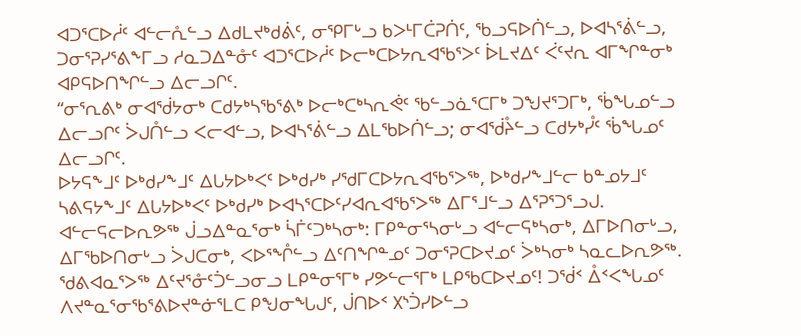ᐊᑐᕐᑕᐅᓲᑦ ᐊᓪᓕᕅᓪᓗ ᐃᑯᒪᔪᒃᑯᕖᑦ, ᓂᕿᒥᒡᓗ ᑲᐳᒻᒥᑖᕈᑏᑦ, ᖃᓗᕋᐅᑏᓪᓗ, ᐅᐊᓴᕐᕖᓪᓗ, ᑐᓂᕐᕈᓯᕐᕕᖕᒥᓗ ᓱᓇᑐᐃᓐᓁᑦ ᐊᑐᕐᑕᐅᓲᑦ ᐅᓕᒃᑕᐅᔭᕆᐊᖃᕐᐳᑦ ᐆᒪᔪᐃᑦ ᐹᑦᔪᕆ ᐊᒥᖏᓐᓂᒃ ᐊᑭᕋᐅᑎᖏᓪᓗ ᐃᓕᓗᒋᑦ.
“ᓂᕐᕆᕕᒃ ᓂᐊᖂᔭᓂᒃ ᑕᑯᔭᒃᓴᖃᕐᕕᒃ ᐅᓕᒃᑕᒃᓴᕆᕚᑦ ᖃᓪᓗᓈᕐᑕᒥᒃ ᑐᖑᔪᕐᑐᒥᒃ, ᖄᖓᓄᓪᓗ ᐃᓕᓗᒋᑦ ᐴᒍᑍᓪᓗ ᐸᓕᐊᓪᓗ, ᐅᐊᓴᕐᕖᓪᓗ ᐃᒪᖃᐅᑏᓪᓗ; ᓂᐊᖂᔧᓪᓗ ᑕᑯᔭᒃᓮᑦ ᖄᖓᓄᑦ ᐃᓕᓗᒋᑦ.
ᐅᔭᕋᖕᒧᑦ ᐅᒃᑯᓯᖕᒧᑦ ᐃᒐᔭᐅᒃᐸᑦ ᐅᒃᑯᓯᒃ ᓯᖁᒥᑕᐅᔭᕆᐊᖃᕐᐳᖅ, ᐅᒃᑯᓯᖕᒧᓪᓕ ᑲᓐᓄᔭᒧᑦ ᓴᕕᕋᔭᖕᒧᑦ ᐃᒐᔭᐅᒃᐸᑦ ᐅᒃᑯᓯᒃ ᐅᐊᓴᕐᑕᐅᑦᓯᐊᕆᐊᖃᕐᐳᖅ ᐃᒥᕐᒧᓪᓗ ᐃᕐᕈᕐᑐᕐᓗᒍ.
ᐊᓪᓕᕋᓕᐅᕆᕗᖅ ᒎᓗᐃᓐᓇᕐᓂᒃ ᓵᒦᑦᑐᒃᓴᓂᒃ: ᒥᑭᓐᓂᕐᓴᓂᒡᓗ ᐊᓪᓕᕋᒃᓴᓂᒃ, ᐃᒥᐅᑎᓂᒡᓗ, ᐃᒥᖃᐅᑎᓂᒡᓗ ᐴᒍᑕᓂᒃ, ᐸᐅᕐᖎᓪᓗ ᐃᑦᑎᖏᓐᓄᑦ ᑐᓂᕐᕈᑕᐅᔪᓄᑦ ᐴᒃᓴᓂᒃ ᓴᓇᓚᐅᕆᕗᖅ.
ᖁᕕᐊᓇᕐᐳᖅ ᐃᑦᔪᕐᓁᑦᑑᓪᓗᓂᓗ ᒪᑭᓐᓂᕐᒥᒃ ᓯᕗᓪᓕᕐᒥᒃ ᒪᑭᖃᑕᐅᔪᓄᑦ! ᑐᖂᑉ ᐂᑉᐸᖓᓄᑦ ᐱᔪᓐᓇᕐᓂᖃᕐᕕᐅᔪᓐᓃᕐᒪᑕ ᑭᖑᓂᖓᒍᑦ, ᒎᑎᐅᑉ ᙭ᔅᑑᓯᐅᓪᓗ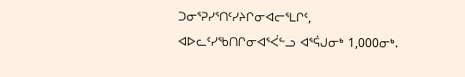ᑐᓂᕐᕈᓯᕐᑎᑦᓯᔨᒋᓂᐊᓕᕐᒪᒋᑦ, ᐊᐅᓚᑦᓯᖃᑎᒋᓂᐊᕐᐹᓪᓗ ᐊᕐᕌᒍᓂᒃ 1,000ᓂᒃ.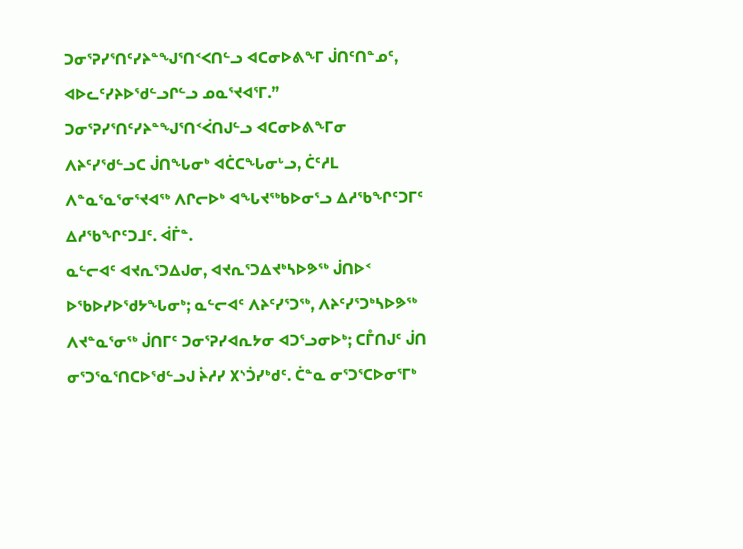ᑐᓂᕐᕈᓯᕐᑎᑦᓯᔨᓐᖑᕐᑎᑉᐸᑎᓪᓗ ᐊᑕᓂᐅᕕᖕᒥ ᒎᑎᑦᑎᓐᓄᑦ, ᐊᐅᓚᑦᓯᔨᐅᖁᓪᓗᒋᓪᓗ ᓄᓇᕐᔪᐊᕐᒥ.”
ᑐᓂᕐᕈᓯᕐᑎᑦᓯᔨᓐᖑᕐᑎᑉᐹᑎᒍᓪᓗ ᐊᑕᓂᐅᕕᖕᒥᓂ ᐱᔨᑦᓯᖁᓪᓗᑕ ᒎᑎᖓᓂᒃ ᐊᑖᑕᖓᓂᒡᓗ, ᑖᑦᓱᒪ ᐱᓐᓇᕐᓇᕐᓂᕐᔪᐊᖅ ᐱᒋᓕᐅᒃ ᐊᖓᔪᖅᑲᐅᓂᕐᓗ ᐃᓱᖃᖏᑦᑐᒥᑦ ᐃᓱᖃᖏᑦᑐᒧᑦ. ᐋᒦᓐ.
ᓇᓪᓕᐊᑦ ᐊᔪᕆᕐᑐᐃᒍᓂ, ᐊᔪᕆᕐᑐᐃᔪᒃᓴᐅᕗᖅ ᒎᑎᐅᑉ ᐅᖃᐅᓯᐅᖁᔭᖓᓂᒃ; ᓇᓪᓕᐊᑦ ᐱᔨᑦᓯᕐᑐᖅ, ᐱᔨᑦᓯᕐᑐᒃᓴᐅᕗᖅ ᐱᔪᓐᓇᕐᓂᖅ ᒎᑎᒥᑦ ᑐᓂᕐᕈᓯᐊᕆᔭᓂ ᐊᑐᕐᓗᓂᐅᒃ; ᑕᒤᑎᒍᑦ ᒎᑎ ᓂᕐᑐᕐᓇᕐᑎᑕᐅᖁᓪᓗᒍ ᔩᓱᓯ ᙭ᔅᑑᓯᒃᑯᑦ. ᑖᓐᓇ ᓂᕐᑐᕐᑕᐅᓂᕐᒥᒃ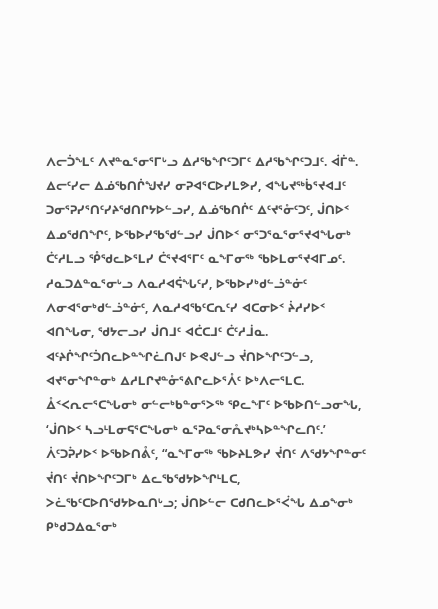ᐱᓕᑑᖕᒪᑦ ᐱᔪᓐᓇᕐᓂᕐᒥᒡᓗ ᐃᓱᖃᖏᑦᑐᒥᑦ ᐃᓱᖃᖏᑦᑐᒧᑦ. ᐋᒦᓐ.
ᐃᓕᑦᓯᓕ ᐃᓅᖃᑎᒌᖑᔪᓯ ᓂᕈᐊᕐᑕᐅᓯᒪᕗᓯ, ᐊᖓᔪᖅᑳᕐᔪᐊᒧᑦ ᑐᓂᕐᕈᓯᕐᑎᑦᓯᔨᖁᑎᒋᔭᐅᓪᓗᓯ, ᐃᓅᖃᑎᒌᑦ ᐃᑦᔪᕐᓁᑦᑐᑦ, ᒎᑎᐅᑉ ᐃᓄᖁᑎᖏᑦ, ᐅᖃᐅᓯᖃᖁᓪᓗᓯ ᒎᑎᐅᑉ ᓂᕐᑐᕐᓇᕐᓂᕐᔪᐊᖓᓂᒃ ᑖᑦᓱᒪᓗ ᕾᖁᓚᐅᕐᒪᓯ ᑖᕐᔪᐊᕐᒥᑦ ᓇᖕᒥᓂᖅ ᖃᐅᒪᓂᕐᔪᐊᒥᓄᑦ.
ᓱᓇᑐᐃᓐᓇᕐᓂᒡᓗ ᐱᓇᓱᐊᕌᖓᑦᓯ, ᐅᖃᐅᓯᒃᑯᓪᓘᓐᓃᑦ ᐱᓂᐊᕐᓂᒃᑯᓪᓘᓐᓃᑦ, ᐱᓇᓱᐊᖃᑦᑕᕆᑦᓯ ᐊᑕᓂᐅᑉ ᔩᓱᓯᐅᑉ ᐊᑎᖓᓂ, ᖁᔭᓕᓗᓯ ᒎᑎᒧᑦ ᐊᑖᑕᒧᑦ ᑖᑦᓱᒨᓇ.
ᐊᑦᔨᒌᖏᑦᑑᑎᓚᐅᓐᖏᓛᑎᒍᑦ ᐅᕙᒍᓪᓗ ᔫᑎᐅᖏᑦᑐᓪᓗ, ᐊᔪᕐᓂᖏᓐᓂᒃ ᐃᓱᒪᒋᔪᓐᓁᕐᕕᒋᓚᐅᕐᐰᑦ ᐅᒃᐱᓕᕐᒪᑕ.
ᐂᑉᐸᕆᓕᕐᑕᖓᓂᒃ ᓂᓪᓕᒃᑲᓐᓂᕐᐳᖅ ᕿᓚᖕᒥᑦ ᐅᖃᐅᑎᓪᓗᓂᖓ, ‘ᒎᑎᐅᑉ ᓴᓗᒻᒪᓂᕋᕐᑕᖓᓂᒃ ᓇᕐᕈᓇᕐᓂᕅᔪᒃᓴᐅᓐᖏᓚᑎᑦ.’
ᐲᑦᑐᕉᓯᐅᑉ ᐅᖃᐅᑎᕔᑦ, “ᓇᖕᒥᓂᖅ ᖃᐅᔨᒪᕗᓯ ᔫᑎᑦ ᐱᖁᔭᖏᓐᓂᑦ ᔫᑎᑦ ᔫᑎᐅᖏᑦᑐᒥᒃ ᐃᓚᖃᖁᔭᐅᖏᒻᒪᑕ, ᐳᓛᖃᑦᑕᐅᑎᖁᔭᐅᓇᑎᒡᓗ; ᒎᑎᐅᓪᓕ ᑕᑯᑎᓚᐅᕐᐹᖓ ᐃᓄᖕᓂᒃ ᑭᒃᑯᑐᐃᓇᕐᓂᒃ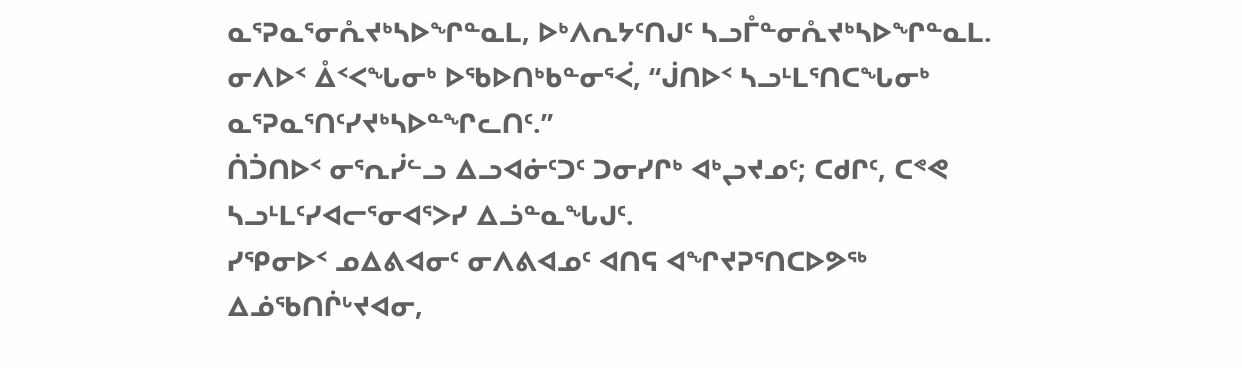ᓇᕐᕈᓇᕐᓂᕅᔪᒃᓴᐅᖏᓐᓇᒪ, ᐅᒃᐱᕆᔭᑦᑎᒍᑦ ᓴᓗᒤᓐᓂᕅᔪᒃᓴᐅᖏᓐᓇᒪ.
ᓂᐱᐅᑉ ᐂᑉᐸᖓᓂᒃ ᐅᖃᐅᑎᒃᑲᓐᓂᕐᐹ, “ᒎᑎᐅᑉ ᓴᓗᒻᒪᕐᑎᑕᖓᓂᒃ ᓇᕐᕈᓇᕐᑎᑦᓯᔪᒃᓴᐅᓐᖏᓚᑎᑦ.”
ᑏᑑᑎᐅᑉ ᓂᕐᕆᓰᓪᓗ ᐃᓗᐊᓃᑦᑐᑦ ᑐᓂᓯᒋᒃ ᐊᒃᖢᔪᓄᑦ; ᑕᑯᒋᑦ, ᑕᕝᕙ ᓴᓗᒻᒪᑦᓯᐊᓕᕐᓂᐊᕐᐳᓯ ᐃᓘᓐᓇᖓᒍᑦ.
ᓯᕿᓂᐅᑉ ᓄᐃᕕᐊᓂᑦ ᓂᐱᕕᐊᓄᑦ ᐊᑎᕋ ᐊᖏᔪᕈᕐᑎᑕᐅᕗᖅ ᐃᓅᖃᑎᒌᒡᔪᐊᓂ,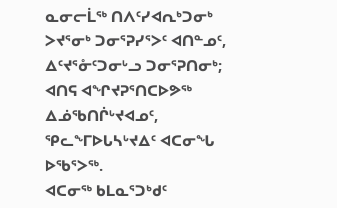ᓇᓂᓕᒫᖅ ᑎᐱᑦᓯᐊᕆᒃᑐᓂᒃ ᐳᔪᕐᓂᒃ ᑐᓂᕐᕈᓯᕐᐳᑦ ᐊᑎᓐᓄᑦ, ᐃᑦᔪᕐᓁᑦᑐᓂᒡᓗ ᑐᓂᕐᕈᑎᓂᒃ; ᐊᑎᕋ ᐊᖏᔪᕈᕐᑎᑕᐅᕗᖅ ᐃᓅᖃᑎᒌᒡᔪᐊᓄᑦ, ᕿᓚᖕᒥᐅᒐᓴᒡᔪᐃᑦ ᐊᑕᓂᖓ ᐅᖃᕐᐳᖅ.
ᐊᑕᓂᖅ ᑲᒪᓇᕐᑐᒃᑯᑦ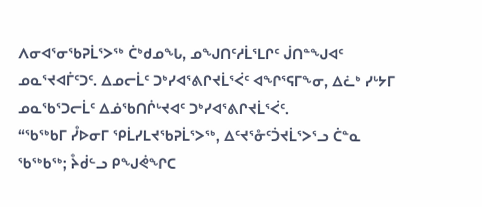ᐱᓂᐊᕐᓂᖃᕈᒫᕐᐳᖅ ᑖᒃᑯᓄᖓ, ᓄᖑᑎᑦᓱᒫᕐᒪᒋᑦ ᒎᑎᓐᖑᐊᑦ ᓄᓇᕐᔪᐊᒦᑦᑐᑦ. ᐃᓄᓕᒫᑦ ᑐᒃᓯᐊᕐᕕᒋᔪᒫᕐᐹᑦ ᐊᖏᕐᕋᒥᖕᓂ, ᐃᓛᒃ ᓯᒡᔭᒥ ᓄᓇᖃᕐᑐᓕᒫᑦ ᐃᓅᖃᑎᒌᒡᔪᐊᑦ ᑐᒃᓯᐊᕐᕕᒋᔪᒫᕐᐹᑦ.
“ᖃᖅᑲᒥ ᓮᐅᓂᒥ ᕿᒫᓯᒪᔪᖃᕈᒫᕐᐳᖅ, ᐃᑦᔪᕐᓁᑦᑑᔪᒫᕐᐳᕐᓗ ᑖᓐᓇ ᖃᖅᑲᖅ; ᔧᑰᓪᓗ ᑭᖑᕚᖏᑕ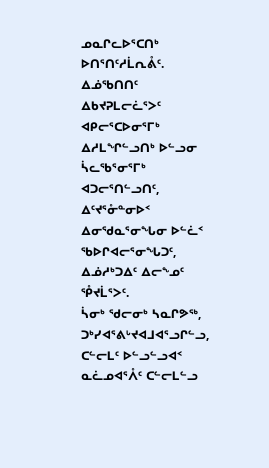ᓄᓇᒋᓚᐅᕐᑕᑎᒃ ᐅᑎᕐᑎᑦᓱᒫᕆᕔᑦ.
ᐃᓅᖃᑎᑎᑦ ᐃᑲᔪᕈᒪᓕᓛᕐᐳᑦ ᐊᑭᓕᕐᑕᐅᓂᕐᒥᒃ ᐃᓱᒪᖏᓪᓗᑎᒃ ᐅᓪᓗᓂ ᓵᓚᖃᕐᓂᕐᒥᒃ ᐊᑐᓕᕐᑎᓪᓗᑎᑦ, ᐃᑦᔪᕐᓁᓐᓂᐅᑉ ᐃᓂᖁᓇᕐᓂᖓᓂ ᐅᓪᓛᑉ ᖃᐅᒋᐊᓕᕐᓂᖓᑐᑦ, ᐃᓅᓱᒃᑐᐃᑦ ᐃᓕᖕᓄᑦ ᕾᔪᒫᕐᐳᑦ.
ᓵᓂᒃ ᖁᓕᓂᒃ ᓴᓇᒋᕗᖅ, ᑐᒃᓯᐊᕐᕕᒡᔪᐊᒧᐊᕐᓗᒋᓪᓗ, ᑕᓪᓕᒪᑦ ᐅᓪᓗᓪᓗᐊᑉ ᓇᓛᓄᐊᕐᐰᑦ ᑕᓪᓕᒪᓪᓗ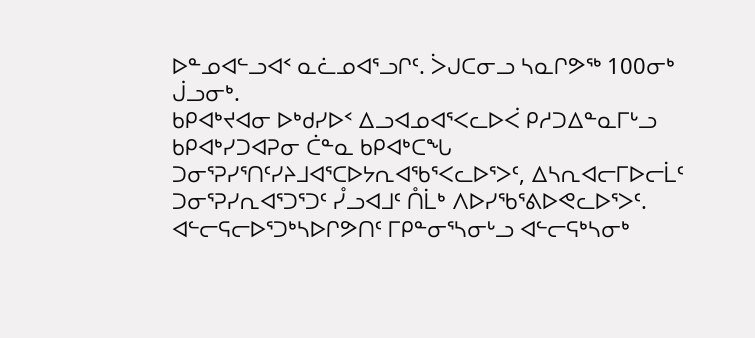ᐅᓐᓄᐊᓪᓗᐊᑉ ᓇᓛᓄᐊᕐᓗᒋᑦ. ᐴᒍᑕᓂᓗ ᓴᓇᒋᕗᖅ 100ᓂᒃ ᒎᓗᓂᒃ.
ᑲᑭᐊᒃᔪᐊᓂ ᐅᒃᑯᓯᐅᑉ ᐃᓗᐊᓄᐊᕐᐸᓚᐅᐹ ᑭᓱᑐᐃᓐᓇᒥᒡᓗ ᑲᑭᐊᒃᓯᑐᐊᕈᓂ ᑖᓐᓇ ᑲᑭᐊᒃᑕᖓ ᑐᓂᕐᕈᓯᕐᑎᑦᓯᔨᒧᐊᕐᑕᐅᔭᕆᐊᖃᕐᐸᓚᐅᕐᐳᑦ, ᐃᓴᕆᐊᓕᒥᐅᓕᒫᑦ ᑐᓂᕐᕈᓯᕆᐊᕐᑐᕐᑐᑦ ᓮᓗᐊᒧᑦ ᑍᒫᒃ ᐱᐅᓯᖃᕐᕕᐅᕙᓚᐅᕐᐳᑦ.
ᐊᓪᓕᕋᓕᐅᕐᑐᒃᓴᐅᒋᕗᑎᑦ ᒥᑭᓐᓂᕐᓴᓂᒡᓗ ᐊᓪᓕᕋᒃᓴᓂᒃ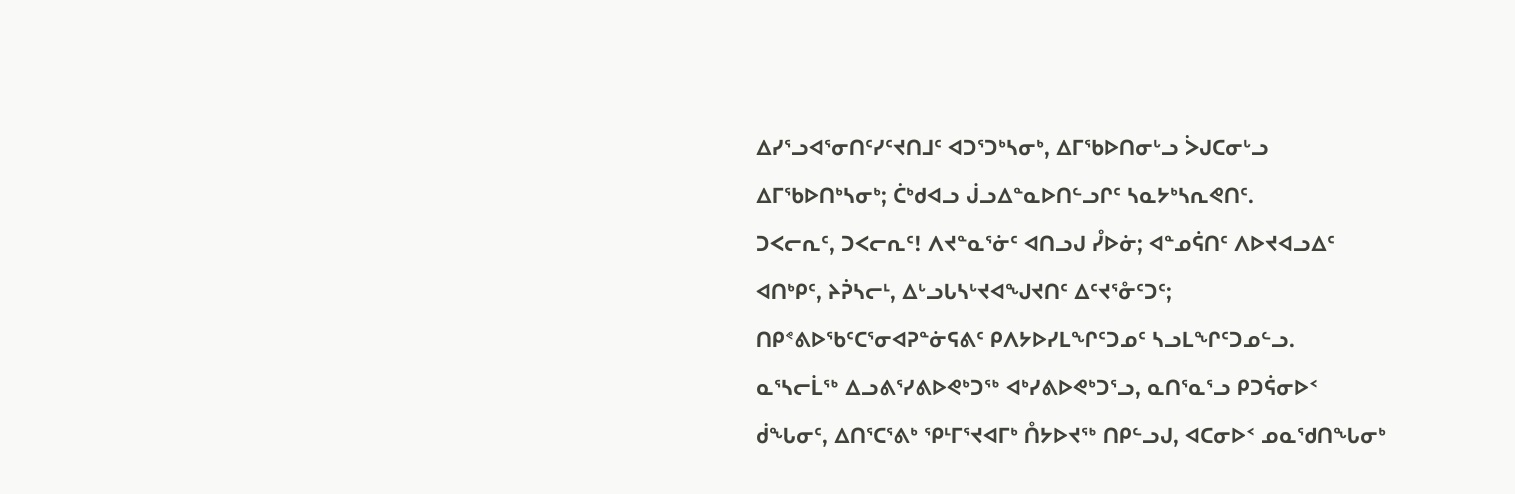ᐃᓯᕐᓗᐊᕐᓂᑎᑦᓯᑦᔪᑎᒧᑦ ᐊᑐᕐᑐᒃᓴᓂᒃ, ᐃᒥᖃᐅᑎᓂᒡᓗ ᐴᒍᑕᓂᒡᓗ ᐃᒥᖃᐅᑎᒃᓴᓂᒃ; ᑖᒃᑯᐊᓗ ᒎᓗᐃᓐᓇᐅᑎᓪᓗᒋᑦ ᓴᓇᔭᒃᓴᕆᕙᑎᑦ.
ᑐᐸᓕᕆᑦ, ᑐᐸᓕᕆᑦ! ᐱᔪᓐᓇᕐᓃᑦ ᐊᑎᓗᒍ ᓮᐅᓃ; ᐊᓐᓄᕌᑎᑦ ᐱᐅᔪᐊᓗᐃᑦ ᐊᑎᒃᑭᑦ, ᔨᕉᓴᓕᒻ, ᐃᒡᓗᒐᓴᒡᔪᐊᖑᔪᑎᑦ ᐃᑦᔪᕐᓁᑦᑐᑦ; ᑎᑭᕝᕕᐅᖃᑦᑕᕐᓂᐊᕈᓐᓃᕋᕕᑦ ᑭᐱᔭᐅᓯᒪᖏᑦᑐᓄᑦ ᓴᓗᒪᖏᑦᑐᓄᓪᓗ.
ᓇᕐᓴᓕᒫᖅ ᐃᓗᕕᕐᓯᕕᐅᕙᒃᑐᖅ ᐊᒃᓯᕕᐅᕙᒃᑐᕐᓗ, ᓇᑎᕐᓇᕐᓗ ᑭᑐᕌᓂᐅᑉ ᑰᖓᓂᑦ, ᐃᑎᕐᑕᕐᕕᒃ ᕿᒻᒥᕐᔪᐊᒥᒃ ᑍᔭᐅᔪᖅ ᑎᑭᓪᓗᒍ, ᐊᑕᓂᐅᑉ ᓄᓇᖁᑎᖓᓂᒃ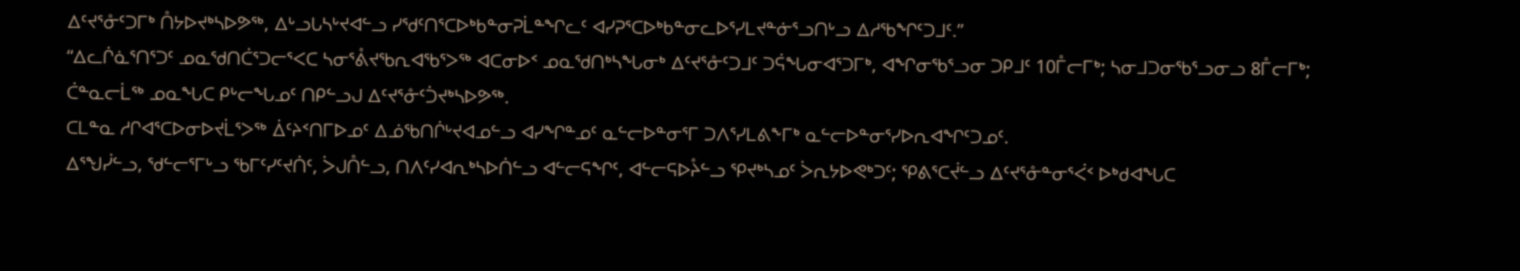ᐃᑦᔪᕐᓁᑦᑐᒥᒃ ᑍᔭᐅᔪᒃᓴᐅᕗᖅ, ᐃᒡᓗᒐᓴᒡᔪᐊᓪᓗ ᓯᖁᑦᑎᕐᑕᐅᒃᑲᓐᓂᕈᒫᓐᖏᓚᑦ ᐊᓯᕈᕐᑕᐅᒃᑲᓐᓂᓚᐅᕐᓯᒪᔪᓐᓃᕐᓗᑎᒡᓗ ᐃᓱᖃᖏᑦᑐᒧᑦ.”
“ᐃᓚᒌᓈᕐᑎᕐᑐᑦ ᓄᓇᖁᑎᑖᕐᑐᓕᕐᐸᑕ ᓴᓂᕐᕔᔪᖃᕆᐊᖃᕐᐳᖅ ᐊᑕᓂᐅᑉ ᓄᓇᖁᑎᒃᓴᖓᓂᒃ ᐃᑦᔪᕐᓁᑦᑐᒧᑦ ᑐᕌᖓᓂᐊᕐᑐᒥᒃ, ᐊᖏᓂᖃᕐᓗᓂ ᑐᑭᒧᑦ 10ᒤᓕᒥᒃ; ᓴᓂᒧᑐᓂᖃᕐᓗᓂᓗ 8ᒤᓕᒥᒃ; ᑖᓐᓇᓕᒫᖅ ᓄᓇᖓᑕ ᑭᒡᓕᖓᓄᑦ ᑎᑭᓪᓗᒍ ᐃᑦᔪᕐᓁᑦᑑᔪᒃᓴᐅᕗᖅ.
ᑕᒪᓐᓇ ᓱᒋᐊᕐᑕᐅᓂᐅᔪᒫᕐᐳᖅ ᐄᑦᔨᑉᑎᒥᐅᓄᑦ ᐃᓅᖃᑎᒌᒡᔪᐊᓄᓪᓗ ᐊᓯᖏᓐᓄᑦ ᓇᓪᓕᐅᓐᓂᕐᒥ ᑐᐱᕐᓯᒪᕕᖕᒥᒃ ᓇᓪᓕᐅᓐᓂᕐᓯᐅᕆᐊᖏᑦᑐᓄᑦ.
ᐃᕐᖑᓰᓪᓗ, ᖁᓪᓕᕐᒥᒡᓗ ᖃᒥᑦᓯᑦᔪᑏᑦ, ᐴᒍᑍᓪᓗ, ᑎᐱᑦᓯᐊᕆᒃᓴᐅᑏᓪᓗ ᐊᓪᓕᕋᖏᑦ, ᐊᓪᓕᕋᐅᔧᓪᓗ ᕿᔪᒃᓴᓄᑦ ᐴᕆᔭᐅᕙᒃᑐᑦ; ᕿᕕᕐᑕᔫᓪᓗ ᐃᑦᔪᕐᓁᓐᓂᕐᐹᑉ ᐅᒃᑯᐊᖓᑕ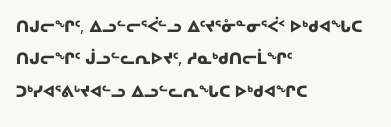ᑎᒍᓕᖏᑦ, ᐃᓗᓪᓕᕐᐹᓪᓗ ᐃᑦᔪᕐᓁᓐᓂᕐᐹᑉ ᐅᒃᑯᐊᖓᑕ ᑎᒍᓕᖏᑦ ᒎᓗᓪᓚᕆᐅᔪᑦ, ᓱᓇᒃᑯᑎᓕᒫᖏᑦ ᑐᒃᓯᐊᕐᕕᒡᔪᐊᓪᓗ ᐃᓗᓪᓚᕆᖓᑕ ᐅᒃᑯᐊᖏᑕ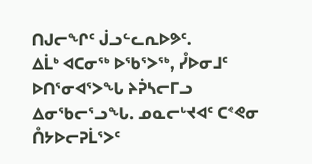ᑎᒍᓕᖏᑦ ᒎᓗᓪᓚᕆᐅᕗᑦ.
ᐃᒫᒃ ᐊᑕᓂᖅ ᐅᖃᕐᐳᖅ, ᓮᐅᓂᒧᑦ ᐅᑎᕐᓂᐊᕐᐳᖓ ᔨᕉᓴᓕᒥᓗ ᐃᓂᖃᓕᕐᓗᖓ. ᓄᓇᓕᒡᔪᐊᑦ ᑕᕝᕙᓂ ᑍᔭᐅᓕᕈᒫᕐᐳᑦ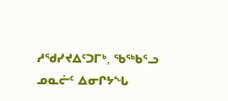ᓱᖁᓯᔪᐃᑦᑐᒥᒃ, ᖃᖅᑲᕐᓗ ᓄᓇᓖᑦ ᐃᓂᒋᔭᖓ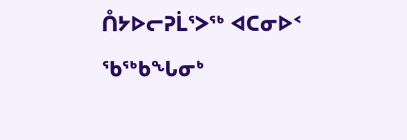ᑍᔭᐅᓕᕈᒫᕐᐳᖅ ᐊᑕᓂᐅᑉ ᖃᖅᑲᖓᓂᒃ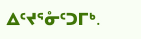ᐃᑦᔪᕐᓁᑦᑐᒥᒃ.